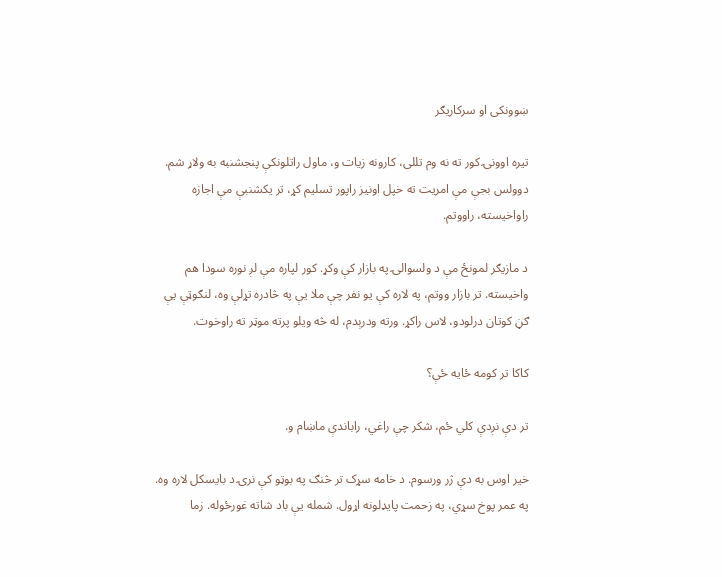ښوونکی او سرکاریګر

تیره اوونۍ کور ته نه وم تللی، کارونه زیات و، ماول راتلونکې پنجشنبه به ولاړ شم. دوولس بجې مې امریت ته خپل اونیز راپور تسلیم کړ، تر یکشنبې مې اجازه راواخیسته، راووتم.

د مازیګر لمونځ مې د ولسوالۍ په بازار کې وکړ. کور لپاره مې لږ نوره سودا هم واخیسته. تر بازار ووتم، په لاره کې یو نفر چې ملا یې په څادره تړلې وه، لنګوټې یې ګڼ کوتان درلودو، لاس راکړ. ورته ودرېدم، له څه ویلو پرته موټر ته راوخوت.

کاکا تر کومه ځایه ځې؟

تر دې نږدې کلي ځم، شکر چې راغي، راباندې ماښام و.

خیر اوس به دې ژر ورسوم. د خامه سړک تر څنګ په بوټو کې نرۍ د بایسکل لاره وه. په عمر پوخ سړي، په زحمت پایډلونه اړول. شمله یې باد شاته غورځوله. زما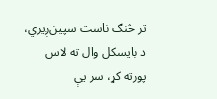تر څنګ ناست سپین‌ږیري، د بایسکل وال ته لاس پورته کړ، سر یې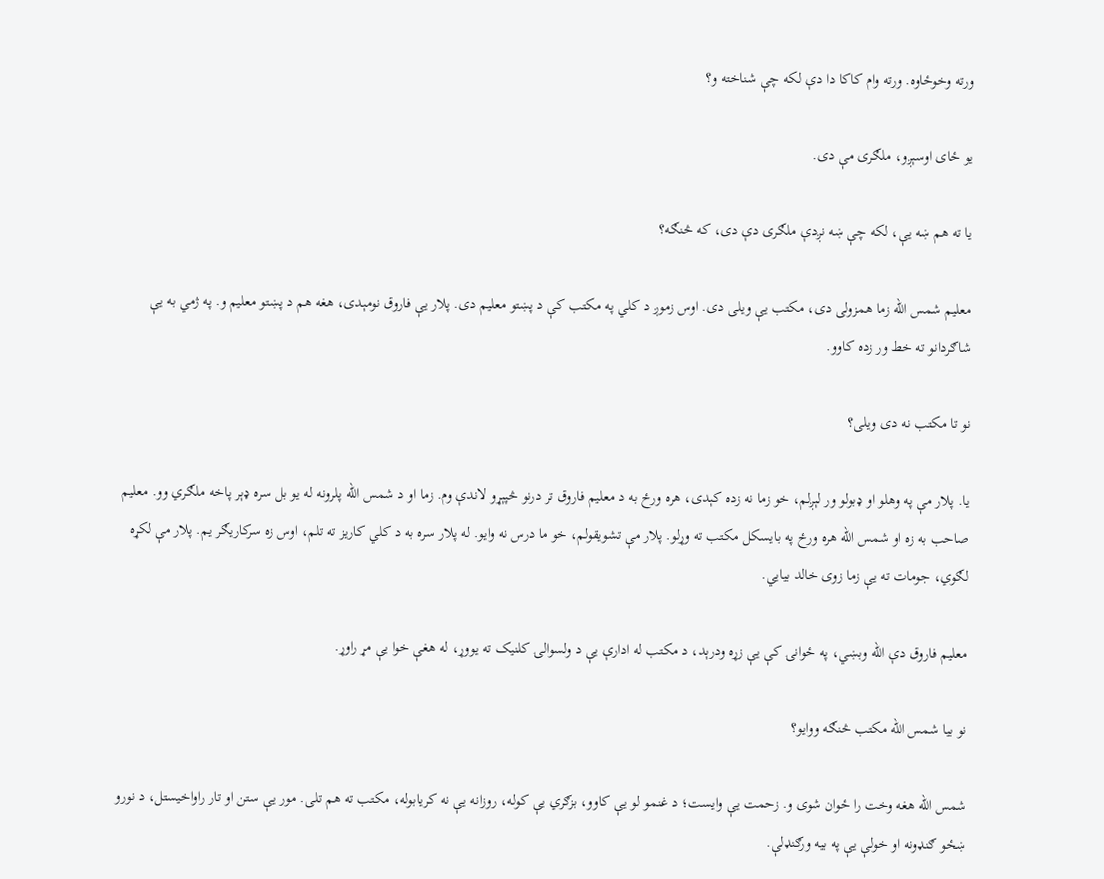ورته وخوځاوه. ورته وام کاکا دا دې لکه چې شناخته و؟

یو ځای اوسېږو، ملګری مې دی.

یا ته هم ښه یې، لکه چې ښه نږدې ملګری دې دی، که څنګه؟

معلیم شمس الله زما همزولی دی، مکتب یې ویلی دی. اوس زموږ د کلي په مکتب کې د پښتو معلیم دی. پلار یې فاروق نومېدی، هغه هم د پښتو معلیم و. په ژمي به یې شاګردانو ته خط ور زده کاوو.

نو تا مکتب نه دی ویلی؟

یا. پلار مې په وهلو او ډبولو ور لېږلم، خو زما نه زده کېدی، هره ورځ به د معلیم فاروق تر درنو څپېړو لاندې وم. زما او د شمس الله پلرونه له یو بل سره ډېر پاخه ملګري وو. معلیم صاحب به زه او شمس الله هره ورځ په بایسکل مکتب ته وړلو. پلار مې تشویقولم، خو ما درس نه وایو. له پلار سره به د کلي کاریز ته تلم، اوس زه سرکاریګر یم. پلار مې لکړه لګوي، جومات ته یې زما زوی خالد بیایي.

معلیم فاروق دې الله وبښي، په ځوانۍ کې یې زړه ودرېد، د مکتب له ادارې یې د ولسوالۍ کلنیک ته یووړ، له هغې خوا یې مړ راوړ.

نو بیا شمس الله مکتب څنګه ووایو؟

شمس الله هغه وخت را ځوان شوی و. زحمت یې وایست؛ د غنمو لو یې کاوو، بزګري یې کوله، روزانه یې نه کریابوله، مکتب ته هم تلی. مور یې ستن او تار راواخیستل، د نورو ښځو ګنډونه او خولې یې په بیه ورګنډلې.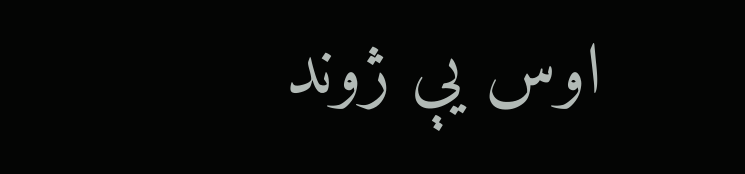اوس یې ژوند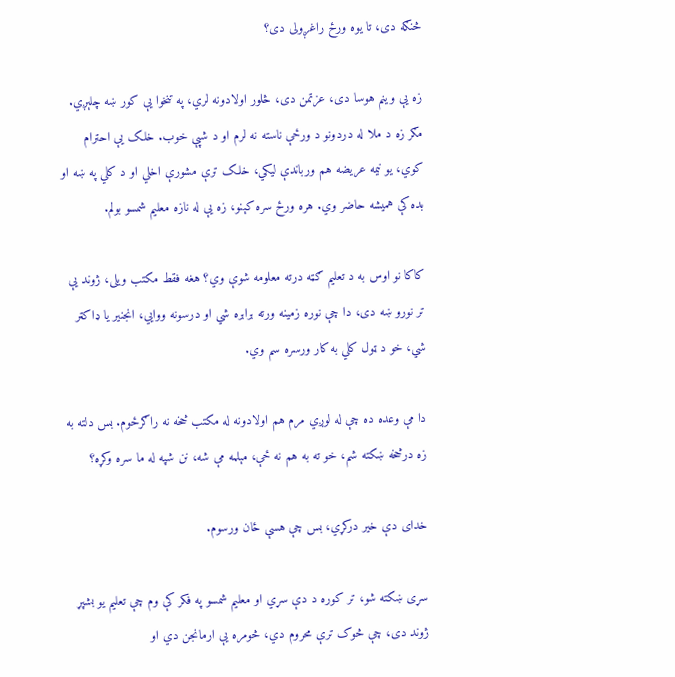څنګه دی، تا یوه ورځ راغږولی دی؟

زه یې وینم هوسا دی، عزتمن دی، څلور اولادونه لري، په تنخوا یې کور ښه چلېږي. مګر زه د ملا له دردونو د ورځې ناسته نه لرم او د شپې خوب. خلک یې احترام کوي، یو نیمه عریضه هم ورباندې لیکي، خلک ترې مشورې اخلي او د کلي په ښه او بده کې همیشه حاضر وي. هره ورځ سره کېنو، زه یې له نازه معلیم شمسو بولم.

کاکا نو اوس به د تعلیم ګټه درته معلومه شوې وي؟ هغه فقط مکتب ویلی، ژوند یې تر نورو ښه دی، دا چې نوره زمینه ورته برابره شي او درسونه ووایي، انجنیر یا ډاکټر شي، خو د ټول کلي به کار ورسره سم وي.

دا مې وعده ده چې له لوږي مرم هم اولادونه له مکتب څخه نه راګرځوم. بس دلته به زه درڅخه ښکته شم، خو ته به هم نه ځې، مېلمه مې شه، نن شپه له ما سره وکړه؟

خدای دې خیر درکړي، بس چې هسې ځان ورسوم.

سړی ښکته شو، تر کوره د دې سړي او معلیم شمسو په فکر کې وم چې تعلیم یو بشپړ ژوند دی، چې څوک ترې محروم دي، څومره یې ارمانجن دي او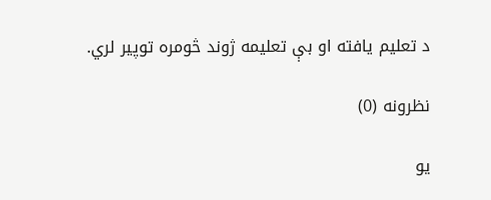د تعلیم یافته او بې تعلیمه ژوند څومره توپیر لري.

نظرونه (0)

یو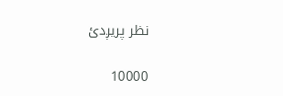نظر پریږدئ

10000